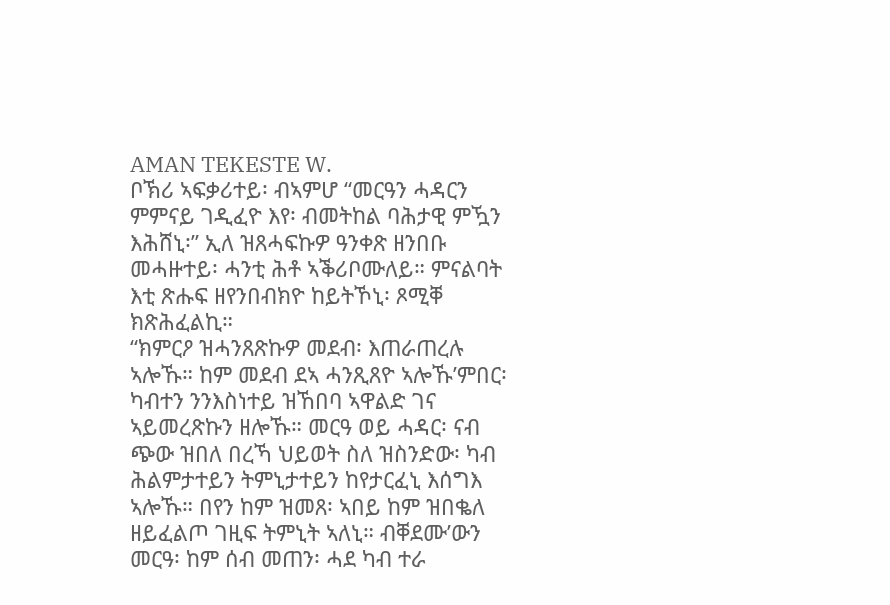AMAN TEKESTE W.
ቦኽሪ ኣፍቃሪተይ፡ ብኣምሆ “መርዓን ሓዳርን ምምናይ ገዲፈዮ እየ፡ ብመትከል ባሕታዊ ምዃን እሕሸኒ፡” ኢለ ዝጸሓፍኩዎ ዓንቀጽ ዘንበቡ መሓዙተይ፡ ሓንቲ ሕቶ ኣቕሪቦሙለይ። ምናልባት እቲ ጽሑፍ ዘየንበብክዮ ከይትኾኒ፡ ጾሚቐ ክጽሕፈልኪ።
“ክምርዖ ዝሓንጸጽኩዎ መደብ፡ እጠራጠረሉ ኣሎኹ። ከም መደብ ደኣ ሓንጺጸዮ ኣሎኹ’ምበር፡ ካብተን ንንእስነተይ ዝኸበባ ኣዋልድ ገና ኣይመረጽኩን ዘሎኹ። መርዓ ወይ ሓዳር፡ ናብ ጭው ዝበለ በረኻ ህይወት ስለ ዝስንድው፡ ካብ ሕልምታተይን ትምኒታተይን ከየታርፈኒ እሰግእ ኣሎኹ። በየን ከም ዝመጸ፡ ኣበይ ከም ዝበቈለ ዘይፈልጦ ገዚፍ ትምኒት ኣለኒ። ብቐደሙ’ውን መርዓ፡ ከም ሰብ መጠን፡ ሓደ ካብ ተራ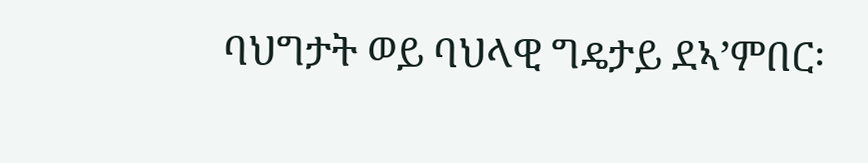ባህግታት ወይ ባህላዊ ግዴታይ ደኣ’ምበር፡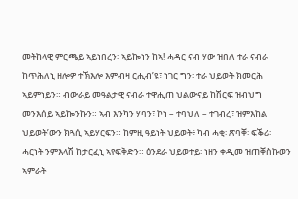መትከላዊ ምርጫይ ኣይነበረን፡ ኣይኰነን ከኣ! ሓዳር ናብ ሃው ዝበለ ተራ ናብራ ከጥሕለኒ ዘሎዎ ተኽእሎ እምብዛ ርሒብ’ዩ፣ ነገር ግን፡ ተራ ህይወት ክመርሕ ኣይምነይን። ብውራይ መዓልታዊ ናብራ ተዋሒጠ ህልውናይ ከሽርፍ ዝብህግ መንእሰይ ኣይኰንኩን። ኣብ እንካን ሃባን፣ ኮነ – ተባህለ – ተገብረ፣ ዝምእከል ህይወት’ውን ክጓሲ ኣይሃርፍን። ከምዚ ዓይነት ህይወት፥ ካብ ሓቂ፡ ጽባቐ፡ ፍቕሪ፡ ሓርነት ንምእላሽ ከታርፈኒ ኣየፍቅድን። ዕንደራ ህይወተይ፡ ነዘን ቀዲመ ዝጠቐስኩወን ኣምራት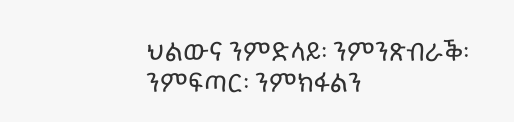ህልውና ንምድላይ፡ ንምንጽብራቕ፡ ንምፍጣር፡ ንምክፋልን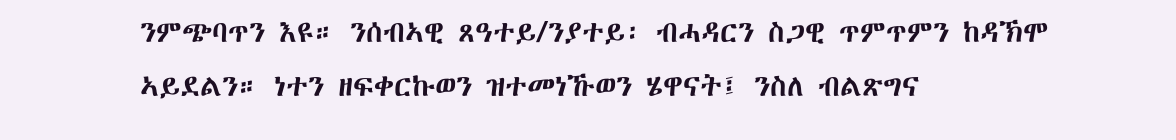ንምጭባጥን እዩ። ንሰብኣዊ ጸዓተይ/ንያተይ፡ ብሓዳርን ስጋዊ ጥምጥምን ከዳኽሞ ኣይደልን። ነተን ዘፍቀርኩወን ዝተመነኹወን ሄዋናት፤ ንስለ ብልጽግና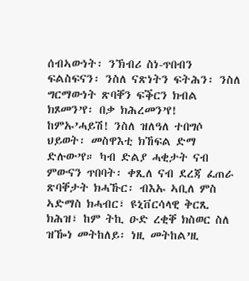ሰብኣውነት፡ ንኽብሪ ስነ-ጥበብን ፍልስፍናን፡ ንስለ ናጽነትን ፍትሕን፡ ንስለ ግርማውነት ጽባቐን ፍቕርን ክብል ክጾመን’የ፡ በቃ ክሕረመን’የ! ከምኡ’ሓይሽ! ንስለ ዝለዓለ ተበግሶ ህይወት፡ መስዋእቲ ክኸፍል ድማ ድሉው’የ። ካብ ድልያ ሓቂታት ናብ ምውናን ጥበባት፡ ቀጺለ ናብ ደረጃ ፈጠራ ጽባቐታት ክሓኹር፡ ብእኡ ኣቢለ ምስ ኣድማስ ክሓብር፣ ዩኒቨርሳላዊ ቅርጺ ክሕዝ፣ ከም ትኪ ዑድ ረቂቐ ክስወር ስለ ዝዀነ መትከለይ፡ ነዚ መትከል’ዚ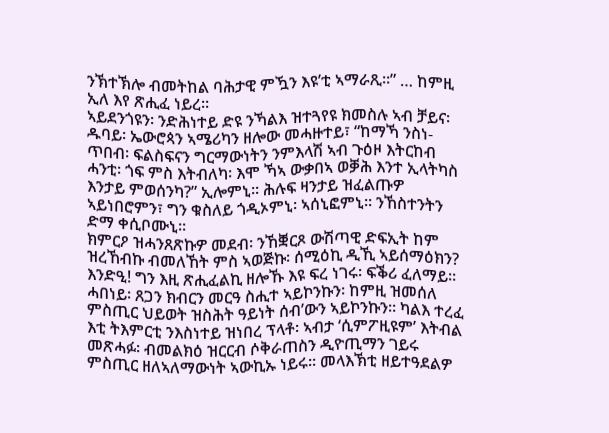ንኽተኽሎ ብመትከል ባሕታዊ ምዃን እዩ’ቲ ኣማራጺ።” … ከምዚ ኢለ እየ ጽሒፈ ነይረ።
ኣይደንጎዩን፡ ንድሕነተይ ድዩ ንኻልእ ዝተጓየዩ ክመስሉ ኣብ ቻይና፡ ዱባይ፡ ኤውሮጳን ኣሜሪካን ዘሎው መሓዙተይ፣ “ከማኻ ንስነ-ጥበብ፡ ፍልስፍናን ግርማውነትን ንምእላሽ ኣብ ጉዕዞ እትርከብ ሓንቲ፡ ጎፍ ምስ እትብለካ፡ እሞ ኻኣ ውቃበኣ ወቓሕ እንተ ኢላትካስ እንታይ ምወሰንካ?” ኢሎምኒ። ሕሉፍ ዛንታይ ዝፈልጡዎ ኣይነበሮምን፣ ግን ቁስለይ ጎዲኦምኒ፡ ኣሰኒፎምኒ። ንኸስተንትን ድማ ቀሲቦሙኒ።
ክምርዖ ዝሓንጸጽኩዎ መደብ፡ ንኸቛርጾ ውሽጣዊ ድፍኢት ከም ዝረኸብኩ ብመለኸት ምስ ኣወጅኩ፡ ሰሚዕኪ ዲኺ ኣይሰማዕክን? እንድዒ! ግን እዚ ጽሒፈልኪ ዘሎኹ እዩ ፍረ ነገሩ፡ ፍቕሪ ፈለማይ። ሓበነይ፡ ጸጋን ክብርን መርዓ ስሒተ ኣይኮንኩን፡ ከምዚ ዝመሰለ ምስጢር ህይወት ዝስሕት ዓይነት ሰብ’ውን ኣይኮንኩን። ካልእ ተረፈ እቲ ትእምርቲ ንእስነተይ ዝነበረ ፕላቶ፡ ኣብታ ‘ሲምፖዚዩም’ እትብል መጽሓፉ፡ ብመልክዕ ዝርርብ ሶቅራጠስን ዲዮጢማን ገይሩ ምስጢር ዘለኣለማውነት ኣውኪኡ ነይሩ። መላእኽቲ ዘይተዓደልዎ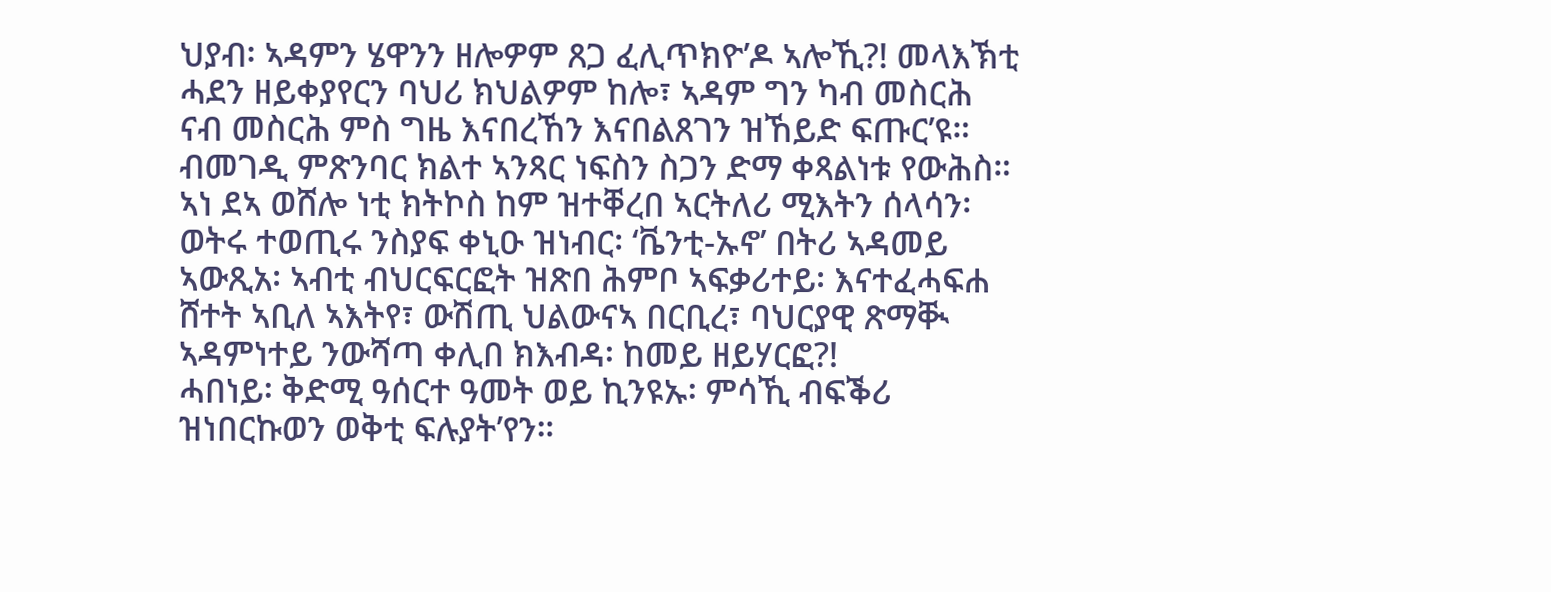ህያብ፡ ኣዳምን ሄዋንን ዘሎዎም ጸጋ ፈሊጥክዮ’ዶ ኣሎኺ?! መላእኽቲ ሓደን ዘይቀያየርን ባህሪ ክህልዎም ከሎ፣ ኣዳም ግን ካብ መስርሕ ናብ መስርሕ ምስ ግዜ እናበረኸን እናበልጸገን ዝኸይድ ፍጡር’ዩ። ብመገዲ ምጽንባር ክልተ ኣንጻር ነፍስን ስጋን ድማ ቀጻልነቱ የውሕስ። ኣነ ደኣ ወሸሎ ነቲ ክትኮስ ከም ዝተቐረበ ኣርትለሪ ሚእትን ሰላሳን፡ ወትሩ ተወጢሩ ንስያፍ ቀኒዑ ዝነብር፡ ‘ቬንቲ-ኡኖ’ በትሪ ኣዳመይ ኣውጺአ፡ ኣብቲ ብህርፍርፎት ዝጽበ ሕምቦ ኣፍቃሪተይ፡ እናተፈሓፍሐ ሸተት ኣቢለ ኣእትየ፣ ውሽጢ ህልውናኣ በርቢረ፣ ባህርያዊ ጽማቚ ኣዳምነተይ ንውሻጣ ቀሊበ ክእብዳ፡ ከመይ ዘይሃርፎ?!
ሓበነይ፡ ቅድሚ ዓሰርተ ዓመት ወይ ኪንዩኡ፡ ምሳኺ ብፍቕሪ ዝነበርኩወን ወቅቲ ፍሉያት’የን።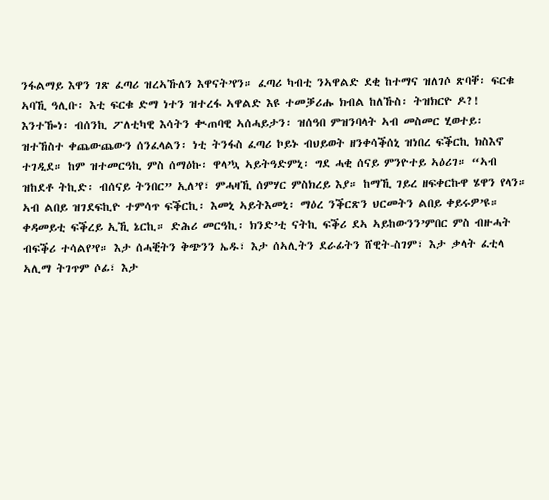ንፋልማይ እዋን ገጽ ፈጣሪ ዝረኣኹለን እዋናት’የን። ፈጣሪ ካብቲ ንኣዋልድ ደቂ ከተማና ዝለገሶ ጽባቐ፡ ፍርቁ ኣባኺ ዓሊቡ፡ እቲ ፍርቁ ድማ ነተን ዝተረፋ ኣዋልድ እዩ ተመቓሪሑ ክብል ከለኹስ፡ ትዝክርዮ ዶ?! እንተዀነ፡ ብሰንኪ ፖለቲካዊ እሳትን ቊጠባዊ ኣሰሓይታን፡ ዝሰዓበ ምዝንባላት ኣብ መስመር ሂወተይ፡ ዝተኸስተ ቀጨውጨውን ሰንፈላልን፡ ነቲ ትንፋስ ፈጣሪ ኮይኑ ብህይወት ዘንቀሳቕሰኒ ዝነበረ ፍቕርኪ ክስእኖ ተገዲደ። ከም ዝተመርዓኪ ምስ ሰማዕኩ፡ ዋላ’ኳ ኣይትዓድምኒ፡ ግደ ሓቂ ሰናይ ምንዮተይ ኣዕሪገ። “ኣብ ዝከደቶ ትኪድ፡ ብሰናይ ትንበር” ኢለ’የ፣ ምሓዛኺ ሰምሃር ምስክረይ እያ። ከማኺ ገይረ ዘፍቀርኩዋ ሄዋን የላን። ኣብ ልበይ ዝገደፍኪዮ ተምሳጥ ፍቕርኪ፡ እመኒ ኣይትእመኒ፡ ማዕረ ንቕርጽን ህርመትን ልበይ ቀይሩዎ’ዩ።
ቀዳመይቲ ፍቕረይ ኢኺ ኔርኪ። ድሕሪ መርዓኪ፡ ክንድ’ቲ ናትኪ ፍቕሪ ደኣ ኣይከውንን’ምበር ምስ ብዙሓት ብፍቕሪ ተሳልየ’የ። እታ ሰሓቒትን ቅጭንን ኤዱ፣ እታ ሰኣሊትን ደራፊትን ሸዊት-ስገም፣ እታ ቃላት ፈቲላ ኣሊማ ትገጥም ሶፊ፣ እታ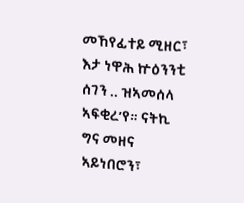መኸየፊተይ ሚዘር፣ እታ ነዋሕ ኵዕንንቲ ሰገን .. ዝኣመሰላ ኣፍቂረ’የ። ናትኪ ግና መዘና ኣይነበሮን፣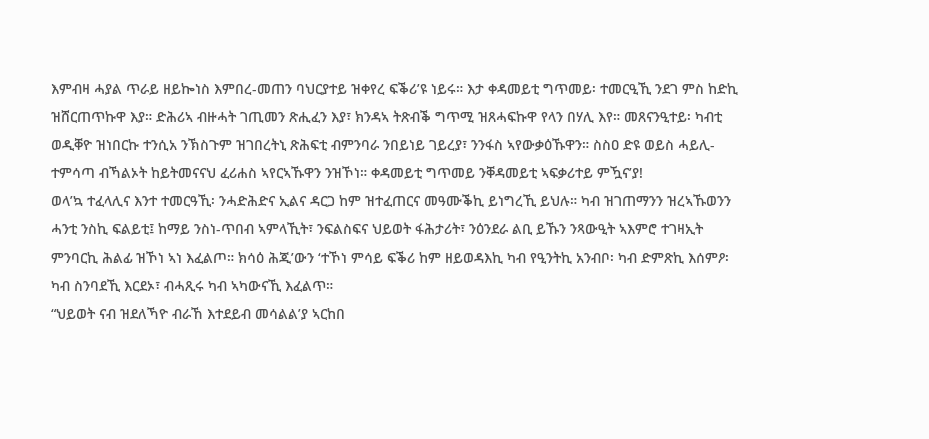እምብዛ ሓያል ጥራይ ዘይኰነስ እምበረ-መጠን ባህርያተይ ዝቀየረ ፍቕሪ’ዩ ነይሩ። እታ ቀዳመይቲ ግጥመይ፡ ተመርዒኺ ንደገ ምስ ከድኪ ዝሸርጠጥኩዋ እያ። ድሕሪኣ ብዙሓት ገጢመን ጽሒፈን እያ፣ ክንዳኣ ትጽብቕ ግጥሚ ዝጸሓፍኩዋ የላን በሃሊ እየ። መጸናንዒተይ፡ ካብቲ ወዲቐዮ ዝነበርኩ ተንሲአ ንኽስጉም ዝገበረትኒ ጽሕፍቲ ብምንባራ ንበይነይ ገይረያ፣ ንንፋስ ኣየውቃዕኹዋን። ስስዐ ድዩ ወይስ ሓይሊ-ተምሳጣ ብኻልኦት ከይትመናናህ ፈሪሐስ ኣየርኣኹዋን ንዝኾነ። ቀዳመይቲ ግጥመይ ንቐዳመይቲ ኣፍቃሪተይ ምዃና’ያ!
ወላ’ኳ ተፈላሊና እንተ ተመርዓኺ፡ ንሓድሕድና ኢልና ዳርጋ ከም ዝተፈጠርና መዓሙቕኪ ይነግረኺ ይህሉ። ካብ ዝገጠማንን ዝረኣኹወንን ሓንቲ ንስኪ ፍልይቲ፤ ከማይ ንስነ-ጥበብ ኣምላኺት፣ ንፍልስፍና ህይወት ፋሕታሪት፣ ንዕንደራ ልቢ ይኹን ንጻውዒት ኣእምሮ ተገዛኢት ምንባርኪ ሕልፊ ዝኾነ ኣነ እፈልጦ። ክሳዕ ሕጂ’ውን ‘ተኾነ ምሳይ ፍቕሪ ከም ዘይወዳእኪ ካብ የዒንትኪ አንብቦ፡ ካብ ድምጽኪ እሰምዖ፡ ካብ ስንባደኺ እርደኦ፣ ብሓጺሩ ካብ ኣካውናኺ እፈልጥ።
“ህይወት ናብ ዝደለኻዮ ብራኸ እተደይብ መሳልል’ያ ኣርከበ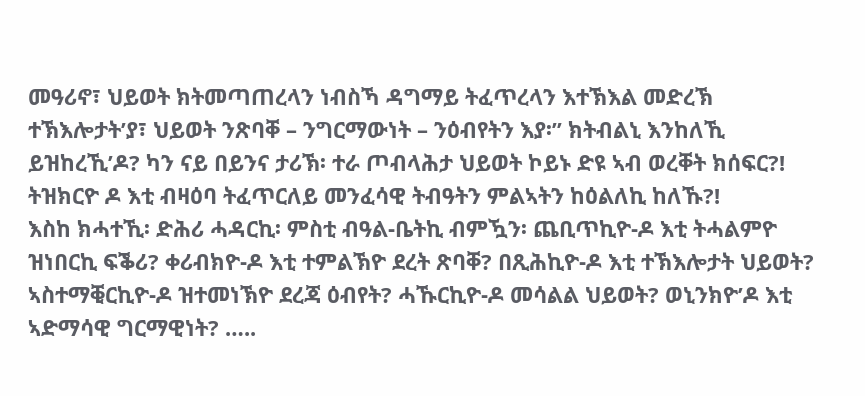መዓሪኖ፣ ህይወት ክትመጣጠረላን ነብስኻ ዳግማይ ትፈጥረላን እተኽእል መድረኽ ተኽእሎታት’ያ፣ ህይወት ንጽባቐ – ንግርማውነት – ንዕብየትን እያ፡” ክትብልኒ እንከለኺ ይዝከረኺ’ዶ? ካን ናይ በይንና ታሪኽ፡ ተራ ጦብላሕታ ህይወት ኮይኑ ድዩ ኣብ ወረቐት ክሰፍር?! ትዝክርዮ ዶ እቲ ብዛዕባ ትፈጥርለይ መንፈሳዊ ትብዓትን ምልኣትን ከዕልለኪ ከለኹ?!
እስከ ክሓተኺ፡ ድሕሪ ሓዳርኪ፡ ምስቲ ብዓል-ቤትኪ ብምዃን፡ ጨቢጥኪዮ-ዶ እቲ ትሓልምዮ ዝነበርኪ ፍቕሪ? ቀሪብክዮ-ዶ እቲ ተምልኽዮ ደረት ጽባቐ? በጺሕኪዮ-ዶ እቲ ተኽእሎታት ህይወት? ኣስተማቒርኪዮ-ዶ ዝተመነኽዮ ደረጃ ዕብየት? ሓኹርኪዮ-ዶ መሳልል ህይወት? ወኒንክዮ’ዶ እቲ ኣድማሳዊ ግርማዊነት? …..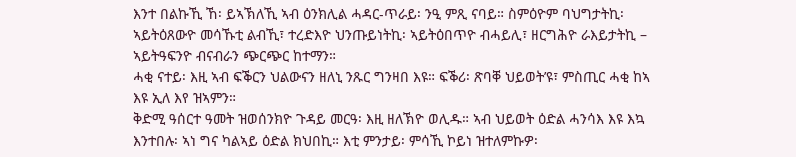እንተ በልኩኺ ኸ፡ ይኣኽለኺ ኣብ ዕንክሊል ሓዳር-ጥራይ፡ ንዒ ምጺ ናባይ። ስምዕዮም ባህግታትኪ፡ ኣይትዕጸውዮ መሳኹቲ ልብኺ፣ ተረድእዮ ህንጡይነትኪ፡ ኣይትዕበጥዮ ብሓይሊ፣ ዘርግሕዮ ራእይታትኪ – ኣይትዓፍንዮ ብናብራን ጭርጭር ከተማን።
ሓቂ ናተይ፡ እዚ ኣብ ፍቕርን ህልውናን ዘለኒ ንጹር ግንዛበ እዩ። ፍቕሪ፡ ጽባቐ ህይወት’ዩ፣ ምስጢር ሓቂ ከኣ እዩ ኢለ እየ ዝኣምን።
ቅድሚ ዓሰርተ ዓመት ዝወሰንክዮ ጉዳይ መርዓ፡ እዚ ዘለኽዮ ወሊዱ። ኣብ ህይወት ዕድል ሓንሳእ እዩ እኳ እንተበሉ፡ ኣነ ግና ካልኣይ ዕድል ክህበኪ። እቲ ምንታይ፡ ምሳኺ ኮይነ ዝተለምኩዎ፡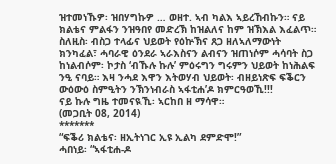ዝተመነኹዎ፡ ዝበሃግኩዎ … ወዘተ. ኣብ ካልእ ኣይረኸብኩን። ናይ ክልቴና ምልፋን ንዝዓበየ መድረኽ ከዝልለና ከም ዝኽእል እፈልጥ። ስለዚስ፡ ብስጋ ተላፊና ህይወት የዕኵኽና ጸጋ ዘለኣለማውነት ክንካፈል፣ ሓባራዊ ዕንደራ ኣራእስናን ልብናን ዝጠነሶም ሓሳባት ስጋ ከነልብሶም፡ ኮታስ ‘ብኹሉ ኩሉ’ ምዕሩግን ግሩምን ህይወት ከነሕልፍ ንዒ ናባይ። እዛ ንሓደ እዋን እትወሃብ ህይወት፡ ብዘይነጽፍ ፍቕርን ውዕውዕ ስምዒትን ንኽንነብራስ ኣፋቲሐ’ዶ ክምርዓወኺ!!!
ናይ ኩሉ ግዜ ተመናዪኺ፡ ኣርከበ ዘ ማሳዋ።
(መጋቢት 08, 2014)
*******
“ፍቕሪ ክልቴና፡ ዘኢትነገር ኢዩ ኢልካ ደምድሞ!”
ሓበነይ፡ “ኣፋቲሐ-ዶ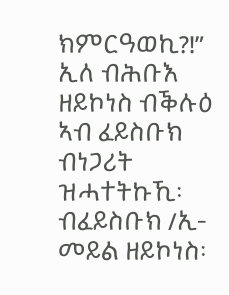ክምርዓወኪ?!” ኢለ ብሕቡእ ዘይኮነስ ብቕሉዕ ኣብ ፈይስቡክ ብነጋሪት ዝሓተትኩኺ፡ ብፈይስቡክ /ኢ-መይል ዘይኮነስ፡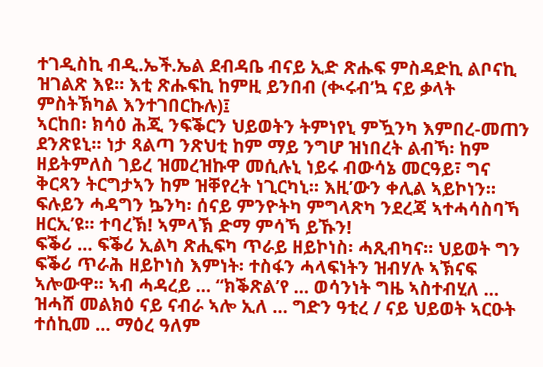ተገዲስኪ ብዲ.ኤች.ኤል ደብዳቤ ብናይ ኢድ ጽሑፍ ምስዳድኪ ልቦናኪ ዝገልጽ እዩ። እቲ ጽሑፍኪ ከምዚ ይንበብ (ቊሩብ’ኳ ናይ ቃላት ምስትኽካል እንተገበርኩሉ)፤
ኣርከበ፡ ክሳዕ ሕጂ ንፍቕርን ህይወትን ትምነየኒ ምዃንካ እምበረ-መጠን ደንጽዩኒ። ነታ ጻልጣ ንጽህቲ ከም ማይ ንግሆ ዝነበረት ልብኻ፡ ከም ዘይትምለስ ገይረ ዝመረዝኩዋ መሲሉኒ ነይሩ ብውሳኔ መርዓይ፣ ግና ቅርጻን ትርግታኣን ከም ዝቐየረት ነጊርካኒ። እዚ’ውን ቀሊል ኣይኮነን። ፍሉይን ሓዳግን ኴንካ፡ ሰናይ ምንዮትካ ምግላጽካ ንደረጃ ኣተሓሳስባኻ ዘርኢ’ዩ። ተባረኽ! ኣምላኽ ድማ ምሳኻ ይኹን!
ፍቕሪ … ፍቕሪ ኢልካ ጽሒፍካ ጥራይ ዘይኮነስ፡ ሓጺብካና። ህይወት ግን ፍቕሪ ጥራሕ ዘይኮነስ እምነት፡ ተስፋን ሓላፍነትን ዝብሃሉ ኣኽናፍ ኣሎውዋ። ኣብ ሓዳረይ … “ክቕጽል’የ … ወሳንነት ግዜ ኣስተብሂለ … ዝሓሸ መልክዕ ናይ ናብራ ኣሎ ኢለ … ግድን ዓቲረ / ናይ ህይወት ኣርዑት ተሰኪመ … ማዕረ ዓለም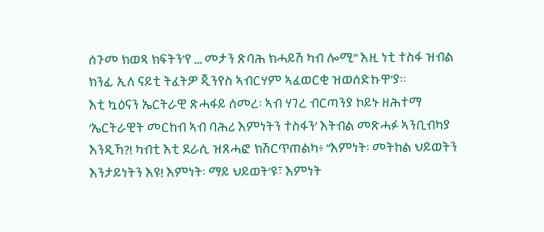ሰጉመ ክወጻ ክፍትን’የ … መታን ጽባሕ ክሓይሽ ካብ ሎሚ” እዚ ነቲ ተስፋ ዝብል ክንፊ ኢለ ናይቲ ትፈትዎ ጂንየስ ኣብርሃም ኣፈወርቂ ዝወሰድኩዋ’ያ።
እቲ ኳዕናን ኤርትራዊ ጽሓፋይ ሰመረ፡ ኣብ ሃገረ ብርጣንያ ኮይኑ ዘሕተማ ‘ኤርትራዊት መርከብ ኣብ ባሕሪ እምነትን ተስፋን’ እትብል መጽሓፉ ኣንቢብካያ እንዲኻ?! ካብቲ እቲ ደራሲ ዝጸሓፎ ክሽርጥጠልካ፥ “እምነት፡ መትከል ህይወትን እንታይነትን እዩ! እምነት፡ ማይ ህይወት’ዩ፣ እምነት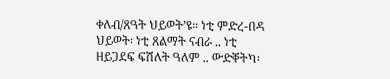ቀለብ/ጸዓት ህይወት’ዩ። ነቲ ምድረ-በዳ ህይወት፡ ነቲ ጸልማት ናብራ .. ነቲ ዘይጋደፍ ፍሽለት ዓለም .. ውድቐትካ፡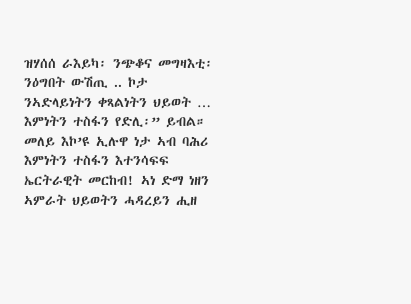ዝሃሰሰ ራእይካ፡ ንጭቆና መግዛእቲ፡ ንዕግበት ውሽጢ .. ኮታ ንኣድላይነትን ቀጻልነትን ህይወት … እምነትን ተስፋን የድሊ፡” ይብል። መለይ እኮ’ዩ ኢሉዋ ነታ ኣብ ባሕሪ እምነትን ተስፋን እተንሳፍፍ ኤርትራዊት መርከብ! ኣነ ድማ ነዘን ኣምራት ህይወትን ሓዳረይን ሒዘ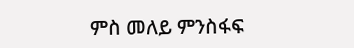ምስ መለይ ምንስፋፍ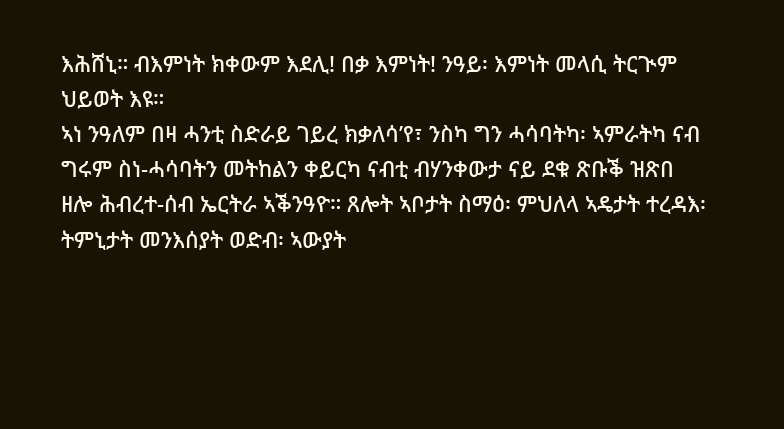እሕሸኒ። ብእምነት ክቀውም እደሊ! በቃ እምነት! ንዓይ፡ እምነት መላሲ ትርጒም ህይወት እዩ።
ኣነ ንዓለም በዛ ሓንቲ ስድራይ ገይረ ክቃለሳ’የ፣ ንስካ ግን ሓሳባትካ፡ ኣምራትካ ናብ ግሩም ስነ-ሓሳባትን መትከልን ቀይርካ ናብቲ ብሃንቀውታ ናይ ደቁ ጽቡቕ ዝጽበ ዘሎ ሕብረተ-ሰብ ኤርትራ ኣቕንዓዮ። ጸሎት ኣቦታት ስማዕ፡ ምህለላ ኣዴታት ተረዳእ፡ ትምኒታት መንእሰያት ወድብ፡ ኣውያት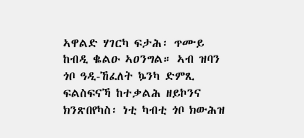ኣዋልድ ሃገርካ ፍታሕ፡ ጥሙይ ከብዲ ቈልዑ ኣዐንግል። ኣብ ዝባን ጎቦ ዓዲ-ኸፈለት ኴንካ ድምጺ ፍልስፍናኻ ከተቃልሕ ዘይኮንና ክንጽበየካስ፡ ነቲ ካብቲ ጎቦ ክውሕዝ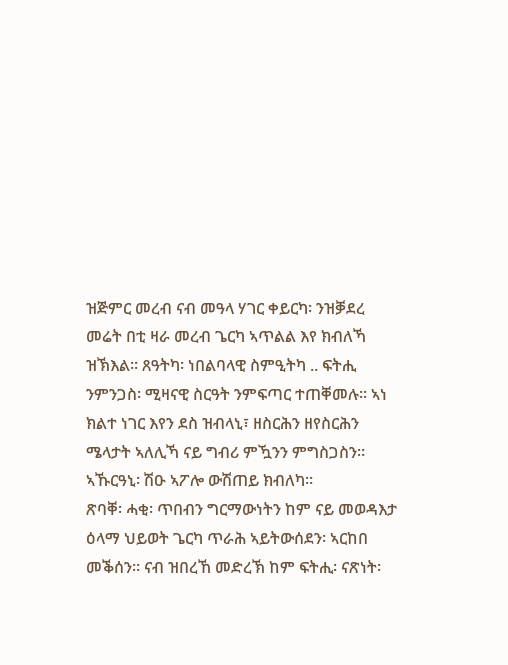ዝጅምር መረብ ናብ መዓላ ሃገር ቀይርካ፡ ንዝቓደረ መሬት በቲ ዛራ መረብ ጌርካ ኣጥልል እየ ክብለኻ ዝኽእል። ጸዓትካ፡ ነበልባላዊ ስምዒትካ .. ፍትሒ ንምንጋስ፡ ሚዛናዊ ስርዓት ንምፍጣር ተጠቐመሉ። ኣነ ክልተ ነገር እየን ደስ ዝብላኒ፣ ዘስርሕን ዘየስርሕን ሜላታት ኣለሊኻ ናይ ግብሪ ምዃንን ምግስጋስን። ኣኹርዓኒ፡ ሽዑ ኣፖሎ ውሽጠይ ክብለካ።
ጽባቐ፡ ሓቂ፡ ጥበብን ግርማውነትን ከም ናይ መወዳእታ ዕላማ ህይወት ጌርካ ጥራሕ ኣይትውሰደን፡ ኣርከበ መቕሰን። ናብ ዝበረኸ መድረኽ ከም ፍትሒ፡ ናጽነት፡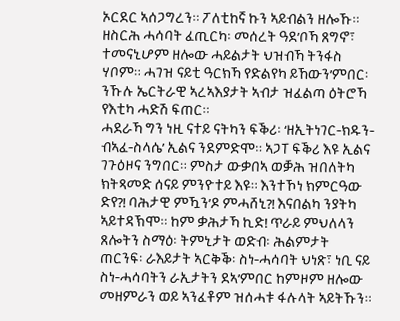ኦርደር ኣሰጋግረን። ፖለቲከኛ ኩን ኣይብልን ዘሎኹ። ዘስርሕ ሓሳባት ፈጢርካ፡ መሰረት ዓደ’ቦኻ ጸግኖ፣ ተመናኒሆም ዘሎው ሓይልታት ህዝብኻ ትንፋስ ሃቦም። ሓገዝ ናይቲ ዓርክኻ የድልየካ ይኸውን’ምበር፡ ንኹሉ ኤርትራዊ ኣረኣእያታት ኣብታ ዝፈልጣ ዕትሮኻ የእቲካ ሓድሽ ፍጠር።
ሓደራኻ ግን ነዚ ናተይ ናትካን ፍቕሪ፡ ‘ዘኢትነገር-ክዱን-ብኣፈ-ስላሴ’ ኢልና ንደምድሞ። ኣጋፐ ፍቕሪ እዩ ኢልና ገጉዕዞና ንግበር። ምስታ ውቃበኣ ወቓሕ ዝበለትካ ክትጻመድ ሰናይ ምንዮተይ እዩ። እንተኾነ ክምርዓው ድየ?! ባሕታዊ ምዃን’ዶ ምሓሸኒ?! እናበልካ ንያትካ ኣይተዳኽሞ። ከም ቃሕታኻ ኪድ! ጥራይ ምህለላን ጸሎትን ስማዕ፡ ትምኒታት ወድብ፡ ሕልምታት ጠርንፍ፡ ራእይታት ኣርቅቕ፡ ስነ-ሓሳባት ህነጽ፣ ነቢ ናይ ስነ-ሓሳባትን ራኢታትን ደኣ’ምበር ከምዞም ዘሎው መዘምራን ወይ ኣንፈቶም ዝሰሓቱ ፋሉላት ኣይትኹን።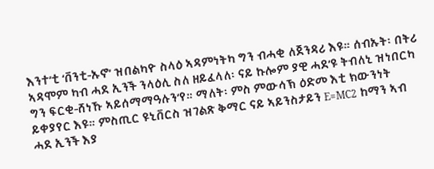እንተ’ቲ ‘ቨንቲ-ኡኖ’ ዝበልካዮ ስላዕ ኣዳምነትካ ግን ብሓቂ ለጀንዳሪ እዩ። ሰብኡት፡ በትሪ ኣዳሞም ካብ ሓደ ኢንች ንላዕሊ ስለ ዘይፈላለ፡ ናይ ኩሎም ያዊ ሓደ’ዩ ትብለኒ ዝነበርካ ግን ፍርቂ-ሸነኹ ኣይሰማማዓሉን’የ። ማለት፡ ምስ ምውሳኽ ዕድመ እቲ ክውንነት ይቀያየር እዩ። ምስጢር ዩኒቨርስ ዝገልጽ ቅማር ናይ ኣይንስታይን E=MC2 ከማን ኣብ ሓደ ኢንች እያ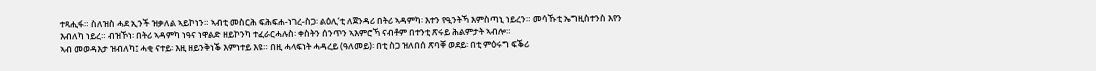ተጻሒፋ። ስለዝስ ሓደ ኢንች ዝቃለል ኣይኮነን። ኣብቲ መስርሕ ፍሕፍሐ-ነገረ-ስጋ፡ ልዕሊ’ቲ ለጀንዳሪ በትሪ ኣዳምካ፡ እተን የዒንትኻ እምስጣኒ ነይረን። መሳኹቲ ኤግዚስተንስ እየን እብለካ ነይረ። ብዝኾነ፡ በትሪ ኣዳምካ ነዓና ነዋልድ ዘይኮንካ ተፈራርሓሉስ፡ ቀስትን ሰንጥን ኣእምሮኻ ናብቶም በተንቲ ጽሩይ ሕልምታት ኣብሎ።
ኣብ መወዳእታ ዝብለካ፤ ሓቂ ናተይ፡ እዚ ዘይንቅነቕ እምነተይ እዩ። በዚ ሓላፍነት ሓዳረይ (ዓለመይ)፡ በቲ ስጋ ዝለበሰ ጽባቐ ወደይ፡ በቲ ምዕሩግ ፍቕሪ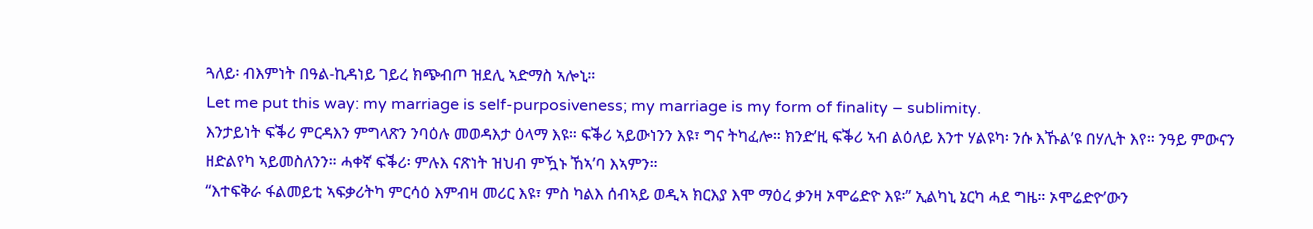ጓለይ፡ ብእምነት በዓል-ኪዳነይ ገይረ ክጭብጦ ዝደሊ ኣድማስ ኣሎኒ።
Let me put this way: my marriage is self-purposiveness; my marriage is my form of finality – sublimity.
እንታይነት ፍቕሪ ምርዳእን ምግላጽን ንባዕሉ መወዳእታ ዕላማ እዩ። ፍቕሪ ኣይውነንን እዩ፣ ግና ትካፈሎ። ክንድ’ዚ ፍቕሪ ኣብ ልዕለይ እንተ ሃልዩካ፡ ንሱ እኹል’ዩ በሃሊት እየ። ንዓይ ምውናን ዘድልየካ ኣይመስለንን። ሓቀኛ ፍቕሪ፡ ምሉእ ናጽነት ዝህብ ምዃኑ ኸኣ’ባ እኣምን።
“እተፍቅራ ፋልመይቲ ኣፍቃሪትካ ምርሳዕ እምብዛ መሪር እዩ፣ ምስ ካልእ ሰብኣይ ወዲኣ ክርእያ እሞ ማዕረ ቃንዛ ኦሞሬድዮ እዩ፡” ኢልካኒ ኔርካ ሓደ ግዜ። ኦሞሬድዮ’ውን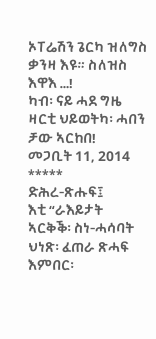ኦፐሬሽን ጌርካ ዝለግስ ቃንዛ እዩ። ስለዝስ እዋእ …!
ካብ፡ ናይ ሓደ ግዜ ዛርቲ ህይወትካ፡ ሓበን
ቻው ኣርከበ!
መጋቢት 11, 2014
*****
ድሕረ-ጽሑፍ፤
እቲ “ራእይታት ኣርቅቕ፡ ስነ-ሓሳባት ህነጽ፡ ፈጠራ ጽሓፍ እምበር፡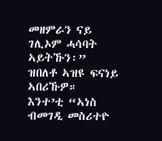መዘምራን ናይ ገሊኦም ሓሳባት ኣይትኹን፡” ዝበለቶ ኣዝዩ ፍናነይ ኣበሪኹዎ። እንተ’ቲ “ኣነስ ብመገዲ መስሪተዮ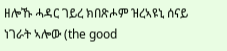ዘሎኹ ሓዳር ገይረ ክበጽሖም ዝረኣዩኒ ሰናይ ነገራት ኣሎው (the good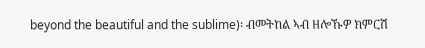beyond the beautiful and the sublime)፡ ብመትከል ኣብ ዘሎኹዎ ክምርሽ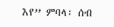እየ” ምባላ፡ ሰብ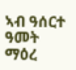ኣብ ዓሰርተ ዓመት ማዕረ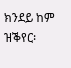ክንደይ ከም ዝቕየር፡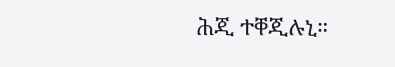ሕጂ ተቐጂሉኒ።